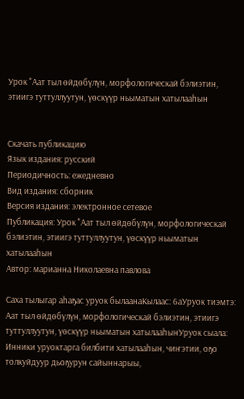Урок "Аат тыл өйдөбүлүн, морфологическай бэлиэтин, этиигэ туттуллуутун, үөскүүр ньыматын хатылааһын


Скачать публикацию
Язык издания: русский
Периодичность: ежедневно
Вид издания: сборник
Версия издания: электронное сетевое
Публикация: Урок "Аат тыл өйдөбүлүн, морфологическай бэлиэтин, этиигэ туттуллуутун, үөскүүр ньыматын хатылааһын
Автор: марианна Николаевна павлова

Саха тылыгар аһаҕас уруок былаанаКылаас: 6аУруок тиэмтэ: Аат тыл өйдөбүлүн, морфологическай бэлиэтин, этиигэ туттуллуутун, үөскүүр ньыматын хатылааһынУруок сыала: Инники уруоктарга билбити хатылааһын, чиҥэтии, оҕо толкуйдуур дьоҕурун сайыннарыы,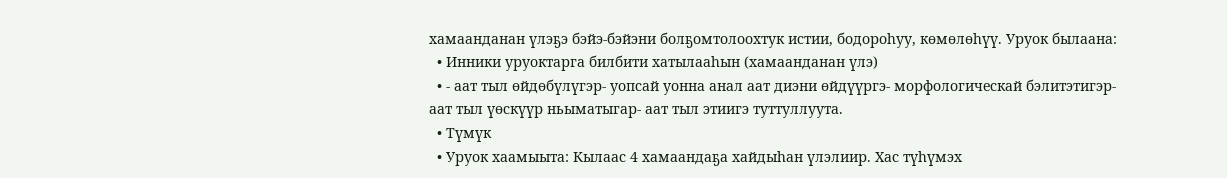хамаанданан үлэҕэ бэйэ-бэйэни болҕомтолоохтук истии, бодороһуу, көмөлөһүү. Уруок былаана:
  • Инники уруоктарга билбити хатылааһын (хамаанданан үлэ)
  • - аат тыл өйдөбүлүгэр- уопсай уонна анал аат диэни өйдүүргэ- морфологическай бэлитэтигэр- аат тыл үөскүүр ньыматыгар- аат тыл этиигэ туттуллуута.
  • Түмүк
  • Уруок хаамыыта: Кылаас 4 хамаандаҕа хайдыһан үлэлиир. Хас түһүмэх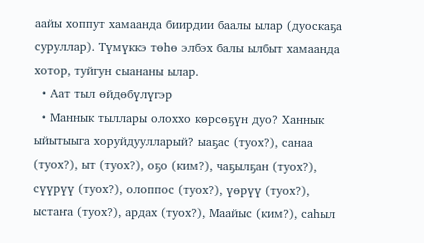аайы хоппут хамаанда биирдии баалы ылар (дуоскаҕа суруллар). Түмүккэ төһө элбэх балы ылбыт хамаанда хотор, туйгун сыананы ылар.
  • Аат тыл өйдөбүлүгэр
  • Маннык тыллары олоххо көрсөҕүн дуо? Ханнык ыйытыыга хоруйдуулларый? ыаҕас (туох?), санаа (туох?), ыт (туох?), оҕо (ким?), чаҕылҕан (туох?), сүүрүү (туох?), олоппос (туох?), үөрүү (туох?), ыстаҥа (туох?), ардах (туох?), Маайыс (ким?), саһыл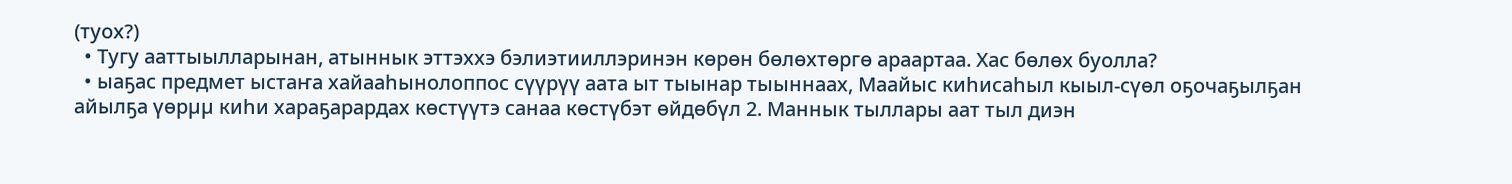(туох?)
  • Тугу ааттыылларынан, атыннык эттэххэ бэлиэтииллэринэн көрөн бөлөхтөргө араартаа. Хас бөлөх буолла?
  • ыаҕас предмет ыстаҥа хайааһынолоппос сүүрүү аата ыт тыынар тыыннаах, Маайыс киһисаһыл кыыл-сүөл оҕочаҕылҕан айылҕа үөрµµ киһи хараҕарардах көстүүтэ санаа көстүбэт өйдөбүл 2. Маннык тыллары аат тыл диэн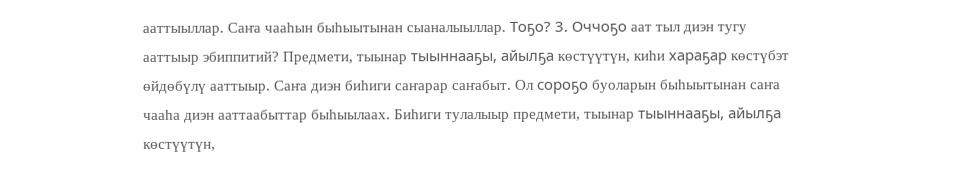ааттыыллар. Саҥа чааһын быһыытынан сыаналыыллар. Тоҕо? 3. Оччоҕо аат тыл диэн тугу ааттыыр эбиппитий? Предмети, тыынар тыыннааҕы, айылҕа көстүүтүн, киһи хараҕар көстүбэт өйдөбүлү ааттыыр. Саҥа диэн биһиги саҥарар саҥабыт. Ол сороҕо буоларын быһыытынан саҥа чааһа диэн ааттаабыттар быһыылаах. Биһиги тулалыыр предмети, тыынар тыыннааҕы, айылҕа көстүүтүн,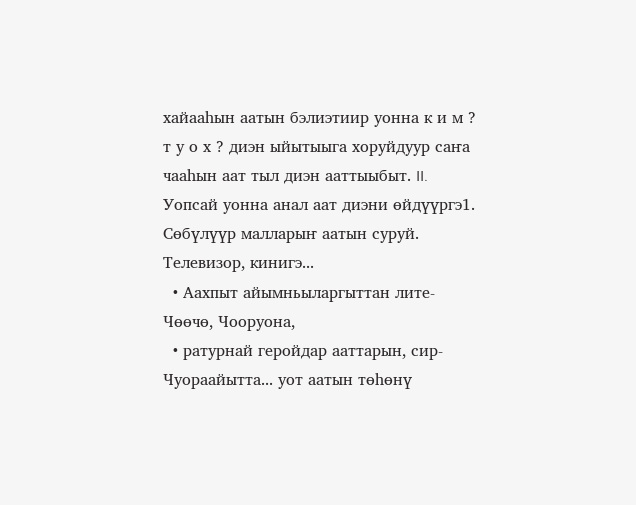хайааһын аатын бэлиэтиир уонна к и м ? т у о х ? диэн ыйытыыга хоруйдуур саҥа чааһын аат тыл диэн ааттыыбыт. II. Уопсай уонна анал аат диэни өйдүүргэ1. Сөбүлүүр малларыҥ аатын суруй. Телевизор, кинигэ...
  • Аахпыт айымньыларгыттан лите- Чөөчө, Чооруона,
  • ратурнай геройдар ааттарын, сир- Чуораайытта... уот аатын төһөнү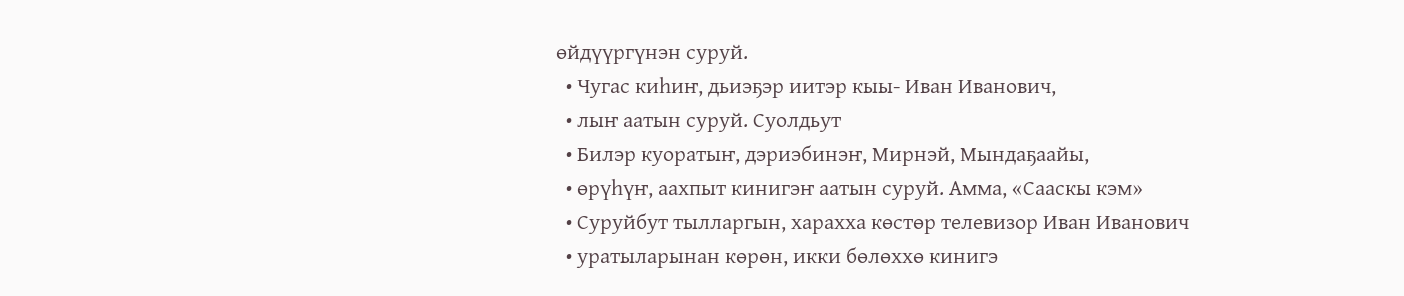өйдүүргүнэн суруй.
  • Чугас киһиҥ, дьиэҕэр иитэр кыы- Иван Иванович,
  • лыҥ аатын суруй. Суолдьут
  • Билэр куоратыҥ, дэриэбинэҥ, Мирнэй, Мындаҕаайы,
  • өрүһүҥ, аахпыт кинигэҥ аатын суруй. Амма, «Сааскы кэм»
  • Суруйбут тылларгын, харахха көстөр телевизор Иван Иванович
  • уратыларынан көрөн, икки бөлөххө кинигэ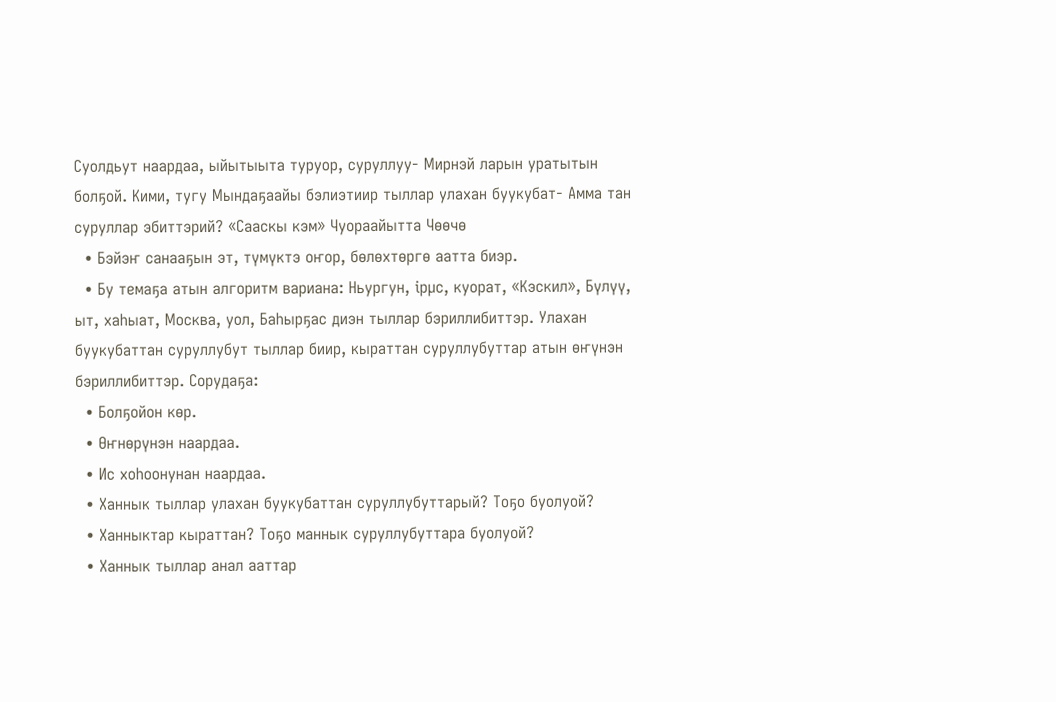Суолдьут наардаа, ыйытыыта туруор, суруллуу- Мирнэй ларын уратытын болҕой. Кими, тугу Мындаҕаайы бэлиэтиир тыллар улахан буукубат- Амма тан суруллар эбиттэрий? «Сааскы кэм» Чуораайытта Чөөчө
  • Бэйэҥ санааҕын эт, түмүктэ оҥор, бөлөхтөргө аатта биэр.
  • Бу темаҕа атын алгоритм вариана: Ньургун, ірµс, куорат, «Кэскил», Бүлүү, ыт, хаһыат, Москва, уол, Баһырҕас диэн тыллар бэриллибиттэр. Улахан буукубаттан суруллубут тыллар биир, кыраттан суруллубуттар атын өҥүнэн бэриллибиттэр. Сорудаҕа:
  • Болҕойон көр.
  • Өҥнөрүнэн наардаа.
  • Ис хоһоонунан наардаа.
  • Ханнык тыллар улахан буукубаттан суруллубуттарый? Тоҕо буолуой?
  • Ханныктар кыраттан? Тоҕо маннык суруллубуттара буолуой?
  • Ханнык тыллар анал ааттар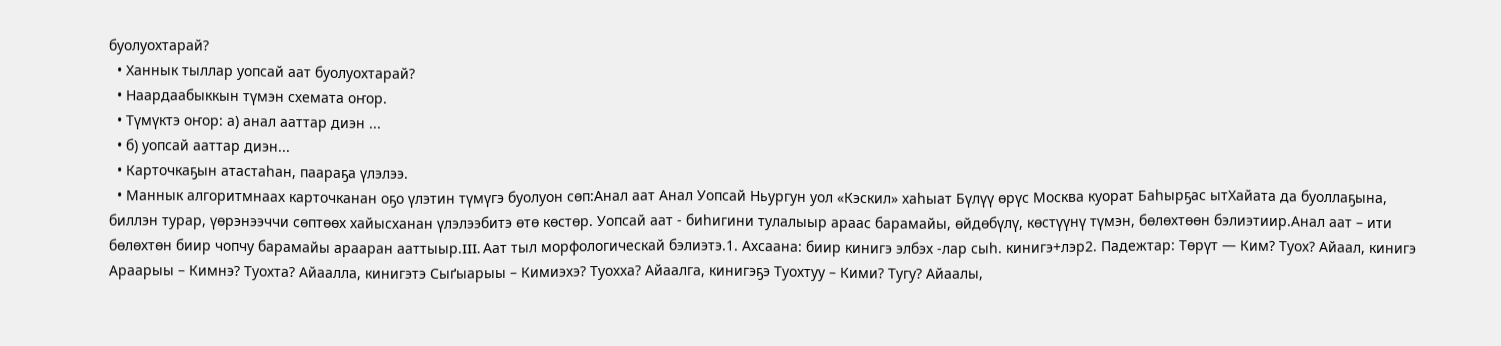буолуохтарай?
  • Ханнык тыллар уопсай аат буолуохтарай?
  • Наардаабыккын түмэн схемата оҥор.
  • Түмүктэ оҥор: а) анал ааттар диэн ...
  • б) уопсай ааттар диэн...
  • Карточкаҕын атастаһан, паараҕа үлэлээ.
  • Маннык алгоритмнаах карточканан оҕо үлэтин түмүгэ буолуон сөп:Анал аат Анал Уопсай Ньургун уол «Кэскил» хаһыат Бүлүү өрүс Москва куорат Баһырҕас ытХайата да буоллаҕына, биллэн турар, үөрэнээччи сөптөөх хайысханан үлэлээбитэ өтө көстөр. Уопсай аат - биһигини тулалыыр араас барамайы, өйдөбүлү, көстүүнү түмэн, бөлөхтөөн бэлиэтиир.Анал аат – ити бөлөхтөн биир чопчу барамайы арааран ааттыыр.III. Аат тыл морфологическай бэлиэтэ.1. Ахсаана: биир кинигэ элбэх -лар сыһ. кинигэ+лэр2. Падежтар: Төрүт — Ким? Туох? Айаал, кинигэ Араарыы – Кимнэ? Туохта? Айаалла, кинигэтэ Сыґыарыы – Кимиэхэ? Туохха? Айаалга, кинигэҕэ Туохтуу – Кими? Тугу? Айаалы,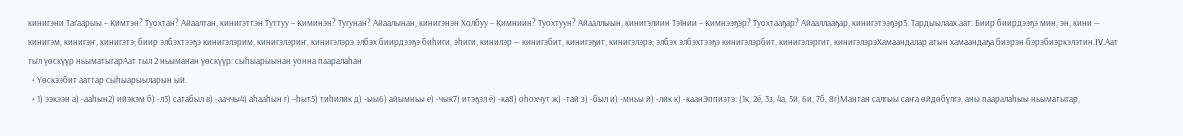кинигэни Таґаарыы – Кимтэн? Туохтан? Айаалтан, кинигэттэн Туттуу – Киминэн? Тугунан? Айаалынан, кинигэнэн Холбуу – Кимниин? Туохтуун? Айааллыын, кинигэлиин ТэІнии – Кимнээҕэр? Туохтааҕар? Айааллааҕар, кинигэтээҕэр3. Тардыылаах аат: Биир биирдээҕэ мин, эн, кини — кинигэм, кинигэҥ, кинигэтэ; биир элбэхтээҕэ кинигэлэрим, кинигэлэриҥ, кинигэлэрэ элбэх биирдээҕэ биһиги, эһиги, кинилэр — кинигэбит, кинигэҕит, кинигэлэрэ; элбэх элбэхтээҕэ кинигэлэрбит, кинигэлэргит, кинигэлэрэХамаандалар атын хамаандаҕа биэрэн бэрэбиэркэлэтин.IV.Аат тыл үөскүүр ньыматыгарАат тыл 2 ньыманан үөскүүр: сыһыарыынан уонна пааралаһан
  • Үөскээбит ааттар сыһыарыыларын ый.
  • 1) ээкээн а) -ааһын2) ийэкэм б) -л3) сатабыл в) -ааччы4) аһааһын г) –һыт5) тиһилик д) -ыы6) айымньы е) -чык7) итэҕэл ё) -ка8) оһохчут ж) -тай з) -был и) -мньы й) -лик к) -каанЭппиэтэ: (1к, 2ё, 3з, 4а, 5й, 6и, 7б, 8г)Мантан салгыы саҥа өйдөбүлгэ, аны пааралаһыы ньыматыгар,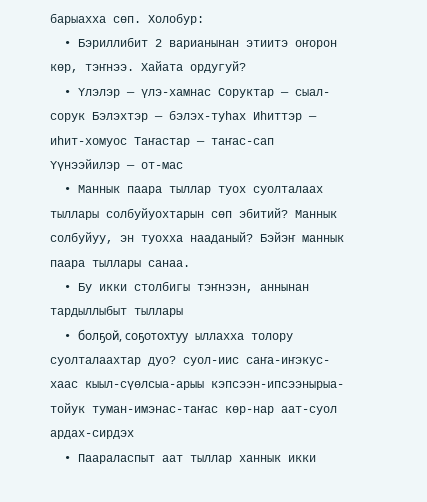барыахха сөп. Холобур:
  • Бэриллибит 2 варианынан этиитэ оҥорон көр, тэҥнээ. Хайата ордугуй?
  • Үлэлэр — үлэ-хамнас Соруктар — сыал-сорук Бэлэхтэр — бэлэх-туһах Иһиттэр — иһит-хомуос Таҥастар — таҥас-сап Үүнээйилэр — от-мас
  • Маннык паара тыллар туох суолталаах тыллары солбуйуохтарын сөп эбитий? Маннык солбуйуу, эн туохха нааданый? Бэйэҥ маннык паара тыллары санаа.
  • Бу икки столбигы тэҥнээн, аннынан тардыллыбыт тыллары
  • болҕой, соҕотохтуу ыллахха толору суолталаахтар дуо? суол-иис саҥа-иҥэкус-хаас кыыл-сүөлсыа-арыы кэпсээн-ипсээнырыа-тойук туман-имэнас-таҥас көр-нар аат-суол ардах-сирдэх
  • Паараласпыт аат тыллар ханнык икки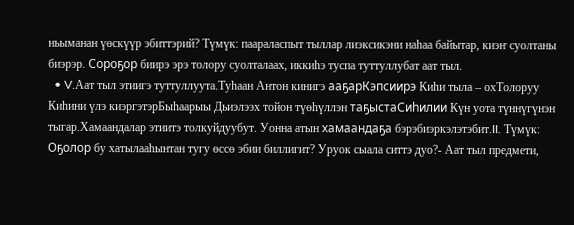ньыманан үөскүүр эбиттэрий? Түмүк: паараласпыт тыллар лиэксикэни наһаа байытар, киэҥ суолтаны биэрэр. Сороҕор биирэ эрэ толору суолталаах, иккиһэ туспа туттуллубат аат тыл.
  • V.Аат тыл этиигэ туттуллуута.Туһаан Антон кинигэ ааҕарКэпсиирэ Киһи тыла – охТолоруу Киһини үлэ киэргэтэрБыһаарыы Дьиэлээх тойон түөһүллэн таҕыстаСиһилии Күн уота түннүгүнэн тыгар.Хамаандалар этиитэ толкуйдуубут. Уонна атын хамаандаҕа бэрэбиэркэлэтэбит.II. Түмүк: Оҕолор бу хатылааһынтан тугу өссө эбии биллигит? Уруок сыала ситтэ дуо?- Аат тыл предмети,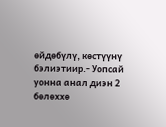өйдөбүлү, көстүүнү бэлиэтиир.- Уопсай уонна анал диэн 2 бөлөххө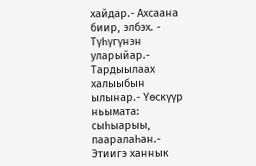хайдар.- Ахсаана биир, элбэх. - Түһүгүнэн уларыйар.- Тардыылаах халыыбын ылынар.- Үөскүүр ньымата: сыһыарыы, пааралаһан.- Этиигэ ханнык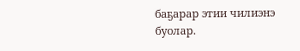баҕарар этии чилиэнэ буолар.